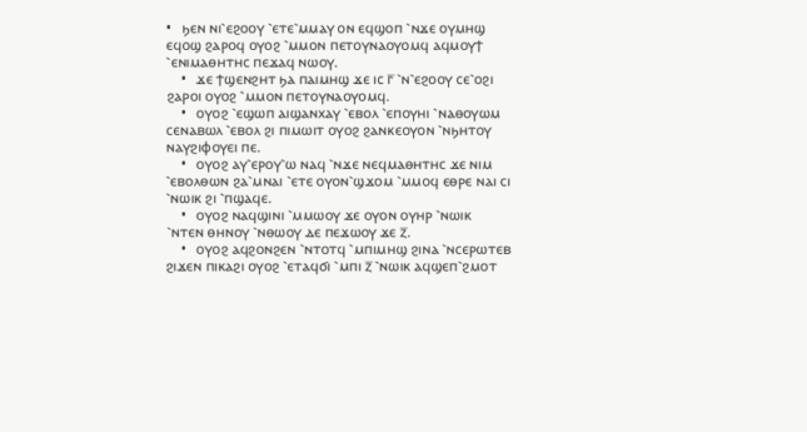•   ϧⲉⲛ ⲛⲓ⳿ⲉϩⲟⲟⲩ ⳿ⲉⲧⲉ⳿ⲙⲙⲁⲩ ⲟⲛ ⲉϥϣⲟⲡ ⳿ⲛϫⲉ ⲟⲩⲙⲏϣ ⲉϥⲟϣ ϩⲁⲣⲟϥ ⲟⲩⲟϩ ⳿ⲙⲙⲟⲛ ⲡⲉⲧⲟⲩⲛⲁⲟⲩⲟⲙϥ ⲁϥⲙⲟⲩϯ ⳿ⲉⲛⲓⲙⲁⲑⲏⲧⲏⲥ ⲡⲉϫⲁϥ ⲛⲱⲟⲩ.
    •   ϫⲉ ϯϣⲉⲛϩⲏⲧ ϧⲁ ⲡⲁⲓⲙⲏϣ ϫⲉ ⲓⲥ ⲅ̅ ⳿ⲛ⳿ⲉϩⲟⲟⲩ ⲥⲉ⳿ⲟϩⲓ ϩⲁⲣⲟⲓ ⲟⲩⲟϩ ⳿ⲙⲙⲟⲛ ⲡⲉⲧⲟⲩⲛⲁⲟⲩⲟⲙϥ.
    •   ⲟⲩⲟϩ ⳿ⲉϣⲱⲡ ⲁⲓϣⲁⲛⲭⲁⲩ ⳿ⲉⲃⲟⲗ ⳿ⲉⲡⲟⲩⲏⲓ ⳿ⲛⲁⲑⲟⲩⲱⲙ ⲥⲉⲛⲁⲃⲱⲗ ⳿ⲉⲃⲟⲗ ϩⲓ ⲡⲓⲙⲱⲓⲧ ⲟⲩⲟϩ ϩⲁⲛⲕⲉⲟⲩⲟⲛ ⳿ⲛϧⲏⲧⲟⲩ ⲛⲁⲩϩⲓⲫⲟⲩⲉⲓ ⲡⲉ.
    •   ⲟⲩⲟϩ ⲁⲩ⳿ⲉⲣⲟⲩ⳿ⲱ ⲛⲁϥ ⳿ⲛϫⲉ ⲛⲉϥⲙⲁⲑⲏⲧⲏⲥ ϫⲉ ⲛⲓⲙ ⳿ⲉⲃⲟⲗⲑⲱⲛ ϩⲁ⳿ⲙⲛⲁⲓ ⳿ⲉⲧⲉ ⲟⲩⲟⲛ⳿ϣϫⲟⲙ ⳿ⲙⲙⲟϥ ⲉⲑⲣⲉ ⲛⲁⲓ ⲥⲓ ⳿ⲛⲱⲓⲕ ϩⲓ ⳿ⲡϣⲁϥⲉ.
    •   ⲟⲩⲟϩ ⲛⲁϥϣⲓⲛⲓ ⳿ⲙⲙⲱⲟⲩ ϫⲉ ⲟⲩⲟⲛ ⲟⲩⲏⲣ ⳿ⲛⲱⲓⲕ ⳿ⲛⲧⲉⲛ ⲑⲏⲛⲟⲩ ⳿ⲛⲑⲱⲟⲩ ⲇⲉ ⲡⲉϫⲱⲟⲩ ϫⲉ ⲍ̅.
    •   ⲟⲩⲟϩ ⲁϥϩⲟⲛϩⲉⲛ ⳿ⲛⲧⲟⲧϥ ⳿ⲙⲡⲓⲙⲏϣ ϩⲓⲛⲁ ⳿ⲛⲥⲉⲣⲱⲧⲉⲃ ϩⲓϫⲉⲛ ⲡⲓⲕⲁϩⲓ ⲟⲩⲟϩ ⳿ⲉⲧⲁϥϭⲓ ⳿ⲙⲡⲓ ⲍ̅ ⳿ⲛⲱⲓⲕ ⲁϥϣⲉⲡ⳿ϩⲙⲟⲧ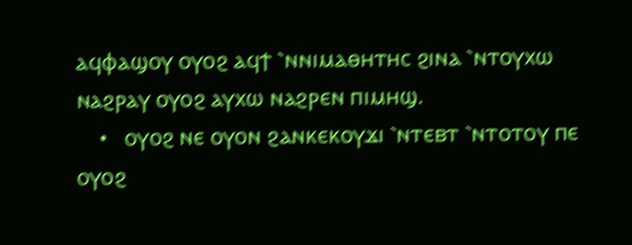ⲁϥⲫⲁϣⲟⲩ ⲟⲩⲟϩ ⲁϥϯ ⳿ⲛⲛⲓⲙⲁⲑⲏⲧⲏⲥ ϩⲓⲛⲁ ⳿ⲛⲧⲟⲩⲭⲱ ⲛⲁϩⲣⲁⲩ ⲟⲩⲟϩ ⲁⲩⲭⲱ ⲛⲁϩⲣⲉⲛ ⲡⲓⲙⲏϣ.
    •   ⲟⲩⲟϩ ⲛⲉ ⲟⲩⲟⲛ ϩⲁⲛⲕⲉⲕⲟⲩϫⲓ ⳿ⲛⲧⲉⲃⲧ ⳿ⲛⲧⲟⲧⲟⲩ ⲡⲉ ⲟⲩⲟϩ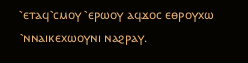⳿ⲉⲧⲁϥ⳿ⲥⲙⲟⲩ ⳿ⲉⲣⲱⲟⲩ ⲁϥϫⲟⲥ ⲉⲑⲣⲟⲩⲭⲱ ⳿ⲛⲛⲁⲓⲕⲉⲭⲱⲟⲩⲛⲓ ⲛⲁϩⲣⲁⲩ.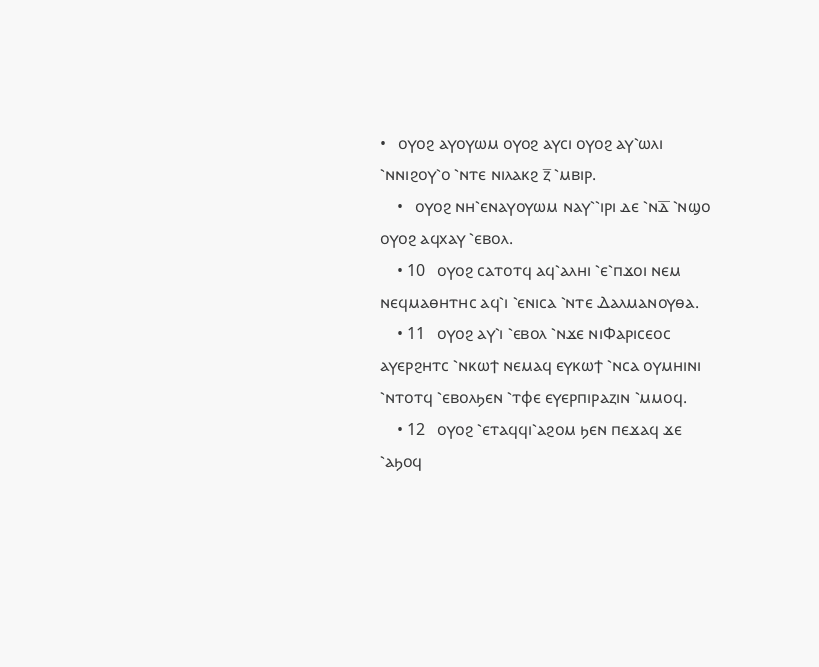•   ⲟⲩⲟϩ ⲁⲩⲟⲩⲱⲙ ⲟⲩⲟϩ ⲁⲩⲥⲓ ⲟⲩⲟϩ ⲁⲩ⳿ⲱⲗⲓ ⳿ⲛⲛⲓϩⲟⲩ⳿ⲟ ⳿ⲛⲧⲉ ⲛⲓⲗⲁⲕϩ ⲍ̅ ⳿ⲙⲃⲓⲣ.
    •   ⲟⲩⲟϩ ⲛⲏ⳿ⲉⲛⲁⲩⲟⲩⲱⲙ ⲛⲁⲩ⳿⳿ⲓⲣⲓ ⲇⲉ ⳿ⲛⲇ̅ ⳿ⲛϣⲟ ⲟⲩⲟϩ ⲁϥⲭⲁⲩ ⳿ⲉⲃⲟⲗ.
    • 10   ⲟⲩⲟϩ ⲥⲁⲧⲟⲧϥ ⲁϥ⳿ⲁⲗⲏⲓ ⳿ⲉ⳿ⲡϫⲟⲓ ⲛⲉⲙ ⲛⲉϥⲙⲁⲑⲏⲧⲏⲥ ⲁϥ⳿ⲓ ⳿ⲉⲛⲓⲥⲁ ⳿ⲛⲧⲉ Ⲇⲁⲗⲙⲁⲛⲟⲩⲑⲁ.
    • 11   ⲟⲩⲟϩ ⲁⲩ⳿ⲓ ⳿ⲉⲃⲟⲗ ⳿ⲛϫⲉ ⲛⲓⲪⲁⲣⲓⲥⲉⲟⲥ ⲁⲩⲉⲣϩⲏⲧⲥ ⳿ⲛⲕⲱϯ ⲛⲉⲙⲁϥ ⲉⲩⲕⲱϯ ⳿ⲛⲥⲁ ⲟⲩⲙⲏⲓⲛⲓ ⳿ⲛⲧⲟⲧϥ ⳿ⲉⲃⲟⲗϧⲉⲛ ⳿ⲧⲫⲉ ⲉⲩⲉⲣⲡⲓⲣⲁⲍⲓⲛ ⳿ⲙⲙⲟϥ.
    • 12   ⲟⲩⲟϩ ⳿ⲉⲧⲁϥϥⲓ⳿ⲁϩⲟⲙ ϧⲉⲛ ⲡⲉϫⲁϥ ϫⲉ ⳿ⲁϧⲟϥ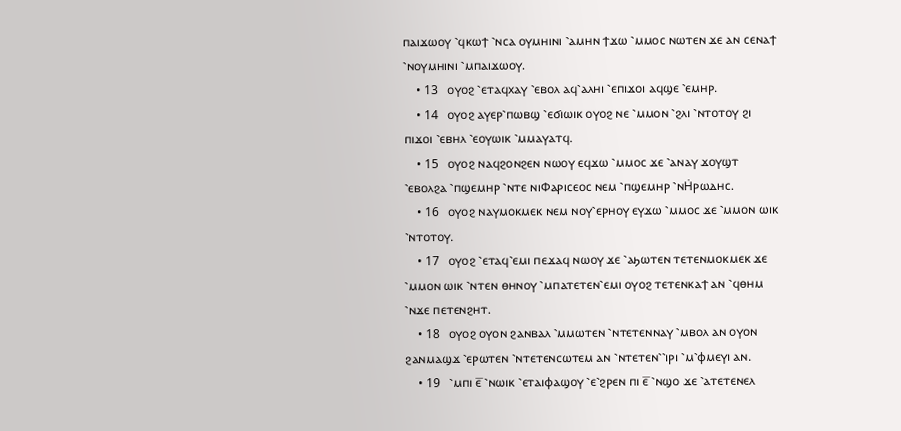ⲡⲁⲓϫⲱⲟⲩ ⳿ϥⲕⲱϯ ⳿ⲛⲥⲁ ⲟⲩⲙⲏⲓⲛⲓ ⳿ⲁⲙⲏⲛ ϯϫⲱ ⳿ⲙⲙⲟⲥ ⲛⲱⲧⲉⲛ ϫⲉ ⲁⲛ ⲥⲉⲛⲁϯ ⳿ⲛⲟⲩⲙⲏⲓⲛⲓ ⳿ⲙⲡⲁⲓϫⲱⲟⲩ.
    • 13   ⲟⲩⲟϩ ⳿ⲉⲧⲁϥⲭⲁⲩ ⳿ⲉⲃⲟⲗ ⲁϥ⳿ⲁⲗⲏⲓ ⳿ⲉⲡⲓϫⲟⲓ ⲁϥϣⲉ ⳿ⲉⲙⲏⲣ.
    • 14   ⲟⲩⲟϩ ⲁⲩⲉⲣ⳿ⲡⲱⲃϣ ⳿ⲉϭⲓⲱⲓⲕ ⲟⲩⲟϩ ⲛⲉ ⳿ⲙⲙⲟⲛ ⳿ϩⲗⲓ ⳿ⲛⲧⲟⲧⲟⲩ ϩⲓ ⲡⲓϫⲟⲓ ⳿ⲉⲃⲏⲗ ⳿ⲉⲟⲩⲱⲓⲕ ⳿ⲙⲙⲁⲩⲁⲧϥ.
    • 15   ⲟⲩⲟϩ ⲛⲁϥϩⲟⲛϩⲉⲛ ⲛⲱⲟⲩ ⲉϥϫⲱ ⳿ⲙⲙⲟⲥ ϫⲉ ⳿ⲁⲛⲁⲩ ϫⲟⲩϣⲧ ⳿ⲉⲃⲟⲗϩⲁ ⳿ⲡϣⲉⲙⲏⲣ ⳿ⲛⲧⲉ ⲛⲓⲪⲁⲣⲓⲥⲉⲟⲥ ⲛⲉⲙ ⳿ⲡϣⲉⲙⲏⲣ ⳿ⲛⲎ̇ⲣⲱⲇⲏⲥ.
    • 16   ⲟⲩⲟϩ ⲛⲁⲩⲙⲟⲕⲙⲉⲕ ⲛⲉⲙ ⲛⲟⲩ⳿ⲉⲣⲏⲟⲩ ⲉⲩϫⲱ ⳿ⲙⲙⲟⲥ ϫⲉ ⳿ⲙⲙⲟⲛ ⲱⲓⲕ ⳿ⲛⲧⲟⲧⲟⲩ.
    • 17   ⲟⲩⲟϩ ⳿ⲉⲧⲁϥ⳿ⲉⲙⲓ ⲡⲉϫⲁϥ ⲛⲱⲟⲩ ϫⲉ ⳿ⲁϧⲱⲧⲉⲛ ⲧⲉⲧⲉⲛⲙⲟⲕⲙⲉⲕ ϫⲉ ⳿ⲙⲙⲟⲛ ⲱⲓⲕ ⳿ⲛⲧⲉⲛ ⲑⲏⲛⲟⲩ ⳿ⲙⲡⲁⲧⲉⲧⲉⲛ⳿ⲉⲙⲓ ⲟⲩⲟϩ ⲧⲉⲧⲉⲛⲕⲁϯ ⲁⲛ ⳿ϥⲑⲏⲙ ⳿ⲛϫⲉ ⲡⲉⲧⲉⲛϩⲏⲧ.
    • 18   ⲟⲩⲟϩ ⲟⲩⲟⲛ ϩⲁⲛⲃⲁⲗ ⳿ⲙⲙⲱⲧⲉⲛ ⳿ⲛⲧⲉⲧⲉⲛⲛⲁⲩ ⳿ⲙⲃⲟⲗ ⲁⲛ ⲟⲩⲟⲛ ϩⲁⲛⲙⲁϣϫ ⳿ⲉⲣⲱⲧⲉⲛ ⳿ⲛⲧⲉⲧⲉⲛⲥⲱⲧⲉⲙ ⲁⲛ ⳿ⲛⲧⲉⲧⲉⲛ⳿⳿ⲓⲣⲓ ⳿ⲙ⳿ⲫⲙⲉⲩⲓ ⲁⲛ.
    • 19   ⳿ⲙⲡⲓ ⲉ̅ ⳿ⲛⲱⲓⲕ ⳿ⲉⲧⲁⲓⲫⲁϣⲟⲩ ⳿ⲉ⳿ϩⲣⲉⲛ ⲡⲓ ⲉ̅ ⳿ⲛϣⲟ ϫⲉ ⳿ⲁⲧⲉⲧⲉⲛⲉⲗ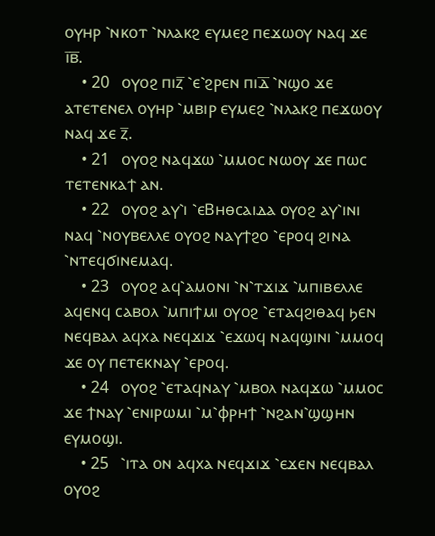ⲟⲩⲏⲣ ⳿ⲛⲕⲟⲧ ⳿ⲛⲗⲁⲕϩ ⲉⲩⲙⲉϩ ⲡⲉϫⲱⲟⲩ ⲛⲁϥ ϫⲉ ⲓ̅ⲃ̅.
    • 20   ⲟⲩⲟϩ ⲡⲓⲍ̅ ⳿ⲉ⳿ϩⲣⲉⲛ ⲡⲓⲇ̅ ⳿ⲛϣⲟ ϫⲉ ⲁⲧⲉⲧⲉⲛⲉⲗ ⲟⲩⲏⲣ ⳿ⲙⲃⲓⲣ ⲉⲩⲙⲉϩ ⳿ⲛⲗⲁⲕϩ ⲡⲉϫⲱⲟⲩ ⲛⲁϥ ϫⲉ ⲍ̅.
    • 21   ⲟⲩⲟϩ ⲛⲁϥϫⲱ ⳿ⲙⲙⲟⲥ ⲛⲱⲟⲩ ϫⲉ ⲡⲱⲥ ⲧⲉⲧⲉⲛⲕⲁϯ ⲁⲛ.
    • 22   ⲟⲩⲟϩ ⲁⲩ⳿ⲓ ⳿ⲉⲂⲏⲑⲥⲁⲓⲇⲁ ⲟⲩⲟϩ ⲁⲩ⳿ⲓⲛⲓ ⲛⲁϥ ⳿ⲛⲟⲩⲃⲉⲗⲗⲉ ⲟⲩⲟϩ ⲛⲁⲩϯϩⲟ ⳿ⲉⲣⲟϥ ϩⲓⲛⲁ ⳿ⲛⲧⲉϥϭⲓⲛⲉⲙⲁϥ.
    • 23   ⲟⲩⲟϩ ⲁϥ⳿ⲁⲙⲟⲛⲓ ⳿ⲛ⳿ⲧϫⲓϫ ⳿ⲙⲡⲓⲃⲉⲗⲗⲉ ⲁϥⲉⲛϥ ⲥⲁⲃⲟⲗ ⳿ⲙⲡⲓϯⲙⲓ ⲟⲩⲟϩ ⳿ⲉⲧⲁϥϩⲓⲑⲁϥ ϧⲉⲛ ⲛⲉϥⲃⲁⲗ ⲁϥⲭⲁ ⲛⲉϥϫⲓϫ ⳿ⲉϫⲱϥ ⲛⲁϥϣⲓⲛⲓ ⳿ⲙⲙⲟϥ ϫⲉ ⲟⲩ ⲡⲉⲧⲉⲕⲛⲁⲩ ⳿ⲉⲣⲟϥ.
    • 24   ⲟⲩⲟϩ ⳿ⲉⲧⲁϥⲛⲁⲩ ⳿ⲙⲃⲟⲗ ⲛⲁϥϫⲱ ⳿ⲙⲙⲟⲥ ϫⲉ ϯⲛⲁⲩ ⳿ⲉⲛⲓⲣⲱⲙⲓ ⳿ⲙ⳿ⲫⲣⲏϯ ⳿ⲛϩⲁⲛ⳿ϣϣⲏⲛ ⲉⲩⲙⲟϣⲓ.
    • 25   ⳿ⲓⲧⲁ ⲟⲛ ⲁϥⲭⲁ ⲛⲉϥϫⲓϫ ⳿ⲉϫⲉⲛ ⲛⲉϥⲃⲁⲗ ⲟⲩⲟϩ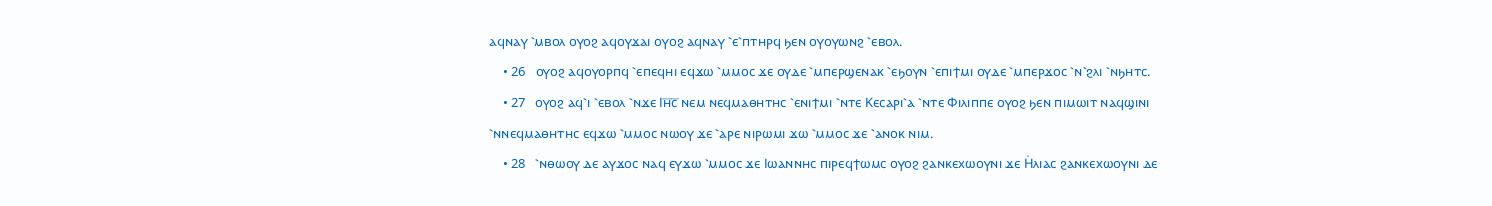ⲁϥⲛⲁⲩ ⳿ⲙⲃⲟⲗ ⲟⲩⲟϩ ⲁϥⲟⲩϫⲁⲓ ⲟⲩⲟϩ ⲁϥⲛⲁⲩ ⳿ⲉ⳿ⲡⲧⲏⲣϥ ϧⲉⲛ ⲟⲩⲟⲩⲱⲛϩ ⳿ⲉⲃⲟⲗ.
    • 26   ⲟⲩⲟϩ ⲁϥⲟⲩⲟⲣⲡϥ ⳿ⲉⲡⲉϥⲏⲓ ⲉϥϫⲱ ⳿ⲙⲙⲟⲥ ϫⲉ ⲟⲩⲇⲉ ⳿ⲙⲡⲉⲣϣⲉⲛⲁⲕ ⳿ⲉϧⲟⲩⲛ ⳿ⲉⲡⲓϯⲙⲓ ⲟⲩⲇⲉ ⳿ⲙⲡⲉⲣϫⲟⲥ ⳿ⲛ⳿ϩⲗⲓ ⳿ⲛϧⲏⲧⲥ.
    • 27   ⲟⲩⲟϩ ⲁϥ⳿ⲓ ⳿ⲉⲃⲟⲗ ⳿ⲛϫⲉ Ⲓⲏ̅ⲥ̅ ⲛⲉⲙ ⲛⲉϥⲙⲁⲑⲏⲧⲏⲥ ⳿ⲉⲛⲓϯⲙⲓ ⳿ⲛⲧⲉ Ⲕⲉⲥⲁⲣⲓ⳿ⲁ ⳿ⲛⲧⲉ Ⲫⲓⲗⲓⲡⲡⲉ ⲟⲩⲟϩ ϧⲉⲛ ⲡⲓⲙⲱⲓⲧ ⲛⲁϥϣⲓⲛⲓ ⳿ⲛⲛⲉϥⲙⲁⲑⲏⲧⲏⲥ ⲉϥϫⲱ ⳿ⲙⲙⲟⲥ ⲛⲱⲟⲩ ϫⲉ ⳿ⲁⲣⲉ ⲛⲓⲣⲱⲙⲓ ϫⲱ ⳿ⲙⲙⲟⲥ ϫⲉ ⳿ⲁⲛⲟⲕ ⲛⲓⲙ.
    • 28   ⳿ⲛⲑⲱⲟⲩ ⲇⲉ ⲁⲩϫⲟⲥ ⲛⲁϥ ⲉⲩϫⲱ ⳿ⲙⲙⲟⲥ ϫⲉ Ⲓⲱⲁⲛⲛⲏⲥ ⲡⲓⲣⲉϥϯⲱⲙⲥ ⲟⲩⲟϩ ϩⲁⲛⲕⲉⲭⲱⲟⲩⲛⲓ ϫⲉ Ⲏ̇ⲗⲓⲁⲥ ϩⲁⲛⲕⲉⲭⲱⲟⲩⲛⲓ ⲇⲉ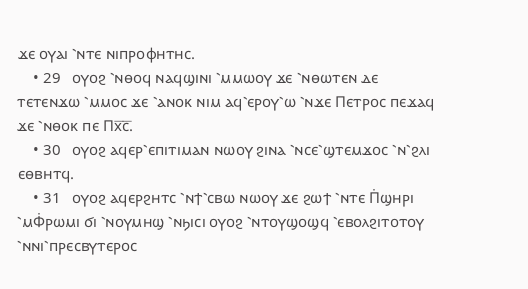ϫⲉ ⲟⲩⲁⲓ ⳿ⲛⲧⲉ ⲛⲓⲡⲣⲟⲫⲏⲧⲏⲥ.
    • 29   ⲟⲩⲟϩ ⳿ⲛⲑⲟϥ ⲛⲁϥϣⲓⲛⲓ ⳿ⲙⲙⲱⲟⲩ ϫⲉ ⳿ⲛⲑⲱⲧⲉⲛ ⲇⲉ ⲧⲉⲧⲉⲛϫⲱ ⳿ⲙⲙⲟⲥ ϫⲉ ⳿ⲁⲛⲟⲕ ⲛⲓⲙ ⲁϥ⳿ⲉⲣⲟⲩ⳿ⲱ ⳿ⲛϫⲉ Ⲡⲉⲧⲣⲟⲥ ⲡⲉϫⲁϥ ϫⲉ ⳿ⲛⲑⲟⲕ ⲡⲉ Ⲡⲭ̅ⲥ̅.
    • 30   ⲟⲩⲟϩ ⲁϥⲉⲣ⳿ⲉⲡⲓⲧⲓⲙⲁⲛ ⲛⲱⲟⲩ ϩⲓⲛⲁ ⳿ⲛⲥⲉ⳿ϣⲧⲉⲙϫⲟⲥ ⳿ⲛ⳿ϩⲗⲓ ⲉⲑⲃⲏⲧϥ.
    • 31   ⲟⲩⲟϩ ⲁϥⲉⲣϩⲏⲧⲥ ⳿ⲛϯ⳿ⲥⲃⲱ ⲛⲱⲟⲩ ϫⲉ ϩⲱϯ ⳿ⲛⲧⲉ Ⲡ̇ϣⲏⲣⲓ ⳿ⲙⲪ̇ⲣⲱⲙⲓ ϭⲓ ⳿ⲛⲟⲩⲙⲏϣ ⳿ⲛϧⲓⲥⲓ ⲟⲩⲟϩ ⳿ⲛⲧⲟⲩϣⲟϣϥ ⳿ⲉⲃⲟⲗϩⲓⲧⲟⲧⲟⲩ ⳿ⲛⲛⲓ⳿ⲡⲣⲉⲥⲃⲩⲧⲉⲣⲟⲥ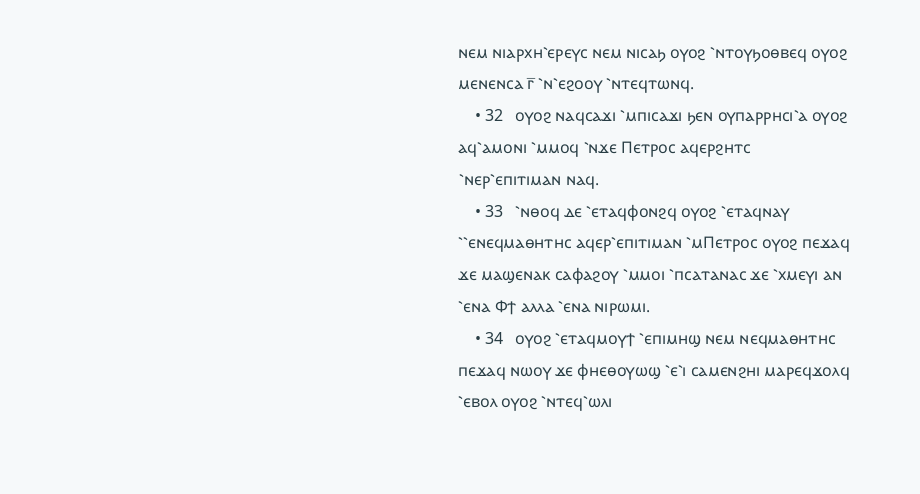ⲛⲉⲙ ⲛⲓⲁⲣⲭⲏ⳿ⲉⲣⲉⲩⲥ ⲛⲉⲙ ⲛⲓⲥⲁϧ ⲟⲩⲟϩ ⳿ⲛⲧⲟⲩϧⲟⲑⲃⲉϥ ⲟⲩⲟϩ ⲙⲉⲛⲉⲛⲥⲁ ⲅ̅ ⳿ⲛ⳿ⲉϩⲟⲟⲩ ⳿ⲛⲧⲉϥⲧⲱⲛϥ.
    • 32   ⲟⲩⲟϩ ⲛⲁϥⲥⲁϫⲓ ⳿ⲙⲡⲓⲥⲁϫⲓ ϧⲉⲛ ⲟⲩⲡⲁⲣⲣⲏⲥⲓ⳿ⲁ ⲟⲩⲟϩ ⲁϥ⳿ⲁⲙⲟⲛⲓ ⳿ⲙⲙⲟϥ ⳿ⲛϫⲉ Ⲡⲉⲧⲣⲟⲥ ⲁϥⲉⲣϩⲏⲧⲥ ⳿ⲛⲉⲣ⳿ⲉⲡⲓⲧⲓⲙⲁⲛ ⲛⲁϥ.
    • 33   ⳿ⲛⲑⲟϥ ⲇⲉ ⳿ⲉⲧⲁϥⲫⲟⲛϩϥ ⲟⲩⲟϩ ⳿ⲉⲧⲁϥⲛⲁⲩ ⳿⳿ⲉⲛⲉϥⲙⲁⲑⲏⲧⲏⲥ ⲁϥⲉⲣ⳿ⲉⲡⲓⲧⲓⲙⲁⲛ ⳿ⲙⲠⲉⲧⲣⲟⲥ ⲟⲩⲟϩ ⲡⲉϫⲁϥ ϫⲉ ⲙⲁϣⲉⲛⲁⲕ ⲥⲁⲫⲁϩⲟⲩ ⳿ⲙⲙⲟⲓ ⳿ⲡⲥⲁⲧⲁⲛⲁⲥ ϫⲉ ⳿ⲭⲙⲉⲩⲓ ⲁⲛ ⳿ⲉⲛⲁ Ⲫϯ ⲁⲗⲗⲁ ⳿ⲉⲛⲁ ⲛⲓⲣⲱⲙⲓ.
    • 34   ⲟⲩⲟϩ ⳿ⲉⲧⲁϥⲙⲟⲩϯ ⳿ⲉⲡⲓⲙⲏϣ ⲛⲉⲙ ⲛⲉϥⲙⲁⲑⲏⲧⲏⲥ ⲡⲉϫⲁϥ ⲛⲱⲟⲩ ϫⲉ ⲫⲏⲉⲑⲟⲩⲱϣ ⳿ⲉ⳿ⲓ ⲥⲁⲙⲉⲛϩⲏⲓ ⲙⲁⲣⲉϥϫⲟⲗϥ ⳿ⲉⲃⲟⲗ ⲟⲩⲟϩ ⳿ⲛⲧⲉϥ⳿ⲱⲗⲓ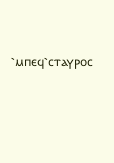⳿ⲙⲡⲉϥ⳿ⲥⲧⲁⲩⲣⲟⲥ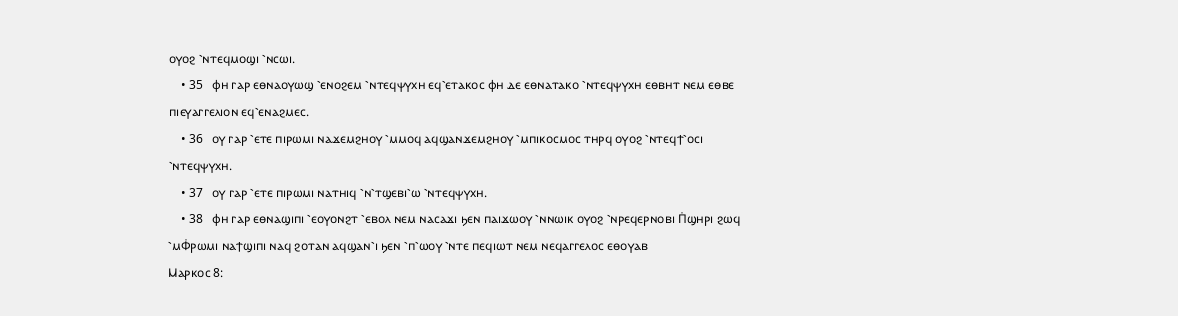ⲟⲩⲟϩ ⳿ⲛⲧⲉϥⲙⲟϣⲓ ⳿ⲛⲥⲱⲓ.
    • 35   ⲫⲏ ⲅⲁⲣ ⲉⲑⲛⲁⲟⲩⲱϣ ⳿ⲉⲛⲟϩⲉⲙ ⳿ⲛⲧⲉϥⲯⲩⲭⲏ ⲉϥ⳿ⲉⲧⲁⲕⲟⲥ ⲫⲏ ⲇⲉ ⲉⲑⲛⲁⲧⲁⲕⲟ ⳿ⲛⲧⲉϥⲯⲩⲭⲏ ⲉⲑⲃⲏⲧ ⲛⲉⲙ ⲉⲑⲃⲉ ⲡⲓⲉⲩⲁⲅⲅⲉⲗⲓⲟⲛ ⲉϥ⳿ⲉⲛⲁϩⲙⲉⲥ.
    • 36   ⲟⲩ ⲅⲁⲣ ⳿ⲉⲧⲉ ⲡⲓⲣⲱⲙⲓ ⲛⲁϫⲉⲙϩⲏⲟⲩ ⳿ⲙⲙⲟϥ ⲁϥϣⲁⲛϫⲉⲙϩⲏⲟⲩ ⳿ⲙⲡⲓⲕⲟⲥⲙⲟⲥ ⲧⲏⲣϥ ⲟⲩⲟϩ ⳿ⲛⲧⲉϥϯ⳿ⲟⲥⲓ ⳿ⲛⲧⲉϥⲯⲩⲭⲏ.
    • 37   ⲟⲩ ⲅⲁⲣ ⳿ⲉⲧⲉ ⲡⲓⲣⲱⲙⲓ ⲛⲁⲧⲏⲓϥ ⳿ⲛ⳿ⲧϣⲉⲃⲓ⳿ⲱ ⳿ⲛⲧⲉϥⲯⲩⲭⲏ.
    • 38   ⲫⲏ ⲅⲁⲣ ⲉⲑⲛⲁϣⲓⲡⲓ ⳿ⲉⲟⲩⲟⲛϩⲧ ⳿ⲉⲃⲟⲗ ⲛⲉⲙ ⲛⲁⲥⲁϫⲓ ϧⲉⲛ ⲡⲁⲓϫⲱⲟⲩ ⳿ⲛⲛⲱⲓⲕ ⲟⲩⲟϩ ⳿ⲛⲣⲉϥⲉⲣⲛⲟⲃⲓ Ⲡ̇ϣⲏⲣⲓ ϩⲱϥ ⳿ⲙⲪ̇ⲣⲱⲙⲓ ⲛⲁϯϣⲓⲡⲓ ⲛⲁϥ ϩⲟⲧⲁⲛ ⲁϥϣⲁⲛ⳿ⲓ ϧⲉⲛ ⳿ⲡ⳿ⲱⲟⲩ ⳿ⲛⲧⲉ ⲡⲉϥⲓⲱⲧ ⲛⲉⲙ ⲛⲉϥⲁⲅⲅⲉⲗⲟⲥ ⲉⲑⲟⲩⲁⲃ
Ⲙⲁⲣⲕⲟⲥ 8: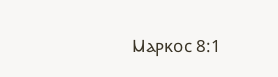Ⲙⲁⲣⲕⲟⲥ 8:1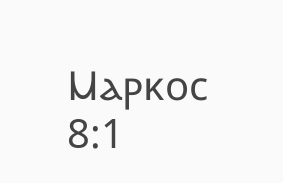Ⲙⲁⲣⲕⲟⲥ 8:1